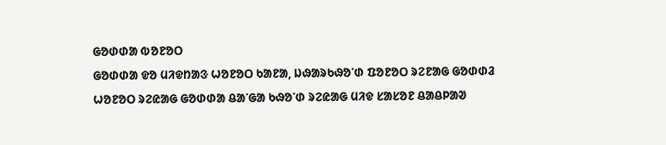ᱜᱚᱰᱰᱟ ᱵᱚᱱᱚᱛ
ᱜᱚᱰᱰᱟ ᱫᱚ ᱢᱤᱫᱴᱟᱝ ᱦᱚᱱᱚᱛ ᱠᱟᱱᱟ, ᱡᱷᱟᱨᱠᱷᱚᱸᱰ ᱯᱚᱱᱚᱛ ᱨᱮᱱᱟᱜ ᱜᱚᱰᱰᱲ ᱦᱚᱱᱚᱛ ᱨᱮᱭᱟᱜ ᱜᱚᱰᱰᱟ ᱪᱟᱸᱜᱟ ᱠᱷᱚᱸᱰ ᱨᱮᱭᱟᱜ ᱢᱤᱫ ᱥᱟᱥᱚᱱ ᱪᱟᱪᱞᱟᱣ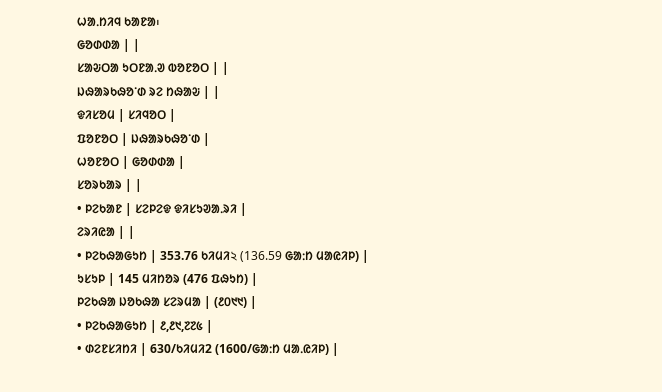ᱦᱟᱹᱴᱤᱧ ᱠᱟᱱᱟ᱾
ᱜᱚᱰᱰᱟ | |
ᱥᱟᱶᱛᱟ ᱩᱛᱱᱟᱹᱣ ᱵᱚᱱᱚᱛ | |
ᱡᱷᱟᱨᱠᱷᱚᱸᱰ ᱨᱮ ᱴᱷᱟᱶ | |
ᱫᱤᱥᱚᱢ | ᱥᱤᱧᱚᱛ |
ᱯᱚᱱᱚᱛ | ᱡᱷᱟᱨᱠᱷᱚᱸᱰ |
ᱦᱚᱱᱚᱛ | ᱜᱚᱰᱰᱟ |
ᱥᱚᱨᱠᱟᱨ | |
• ᱞᱮᱠᱟᱱ | ᱥᱮᱞᱮᱫ ᱫᱤᱥᱩᱣᱟᱹᱨᱤ |
ᱮᱨᱤᱭᱟ | |
• ᱞᱮᱠᱷᱟᱜᱩᱴ | 353.76 ᱠᱤᱢᱤ২ (136.59 ᱜᱟᱺᱴ ᱢᱟᱭᱤᱞ) |
ᱩᱥᱩᱞ | 145 ᱢᱤᱴᱚᱨ (476 ᱯᱷᱩᱴ) |
ᱞᱮᱠᱷᱟ ᱡᱚᱠᱷᱟ ᱥᱮᱨᱢᱟ | (᱒᱐᱑᱑) |
• ᱞᱮᱠᱷᱟᱜᱩᱴ | ᱒,᱒᱑,᱗᱗᱕ |
• ᱰᱮᱱᱥᱤᱴᱤ | 630/ᱠᱤᱢᱤ2 (1600/ᱜᱟᱺᱴ ᱢᱟᱹᱭᱤᱞ) |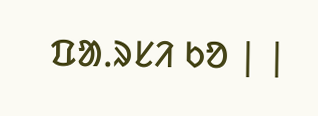ᱯᱟᱹᱨᱥᱤ ᱠᱚ | |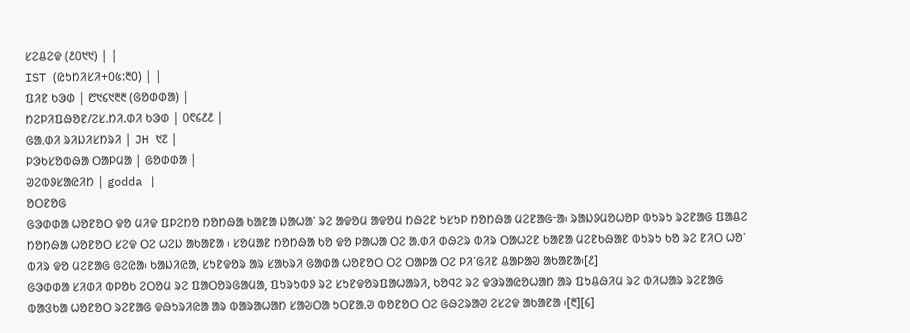ᱥᱮᱪᱮᱫ (᱒᱐᱑᱑) | |
IST (ᱭᱩᱴᱤᱥᱤ+᱐᱕:᱓᱐) | |
ᱯᱤᱱ ᱠᱳᱰ | ᱘᱑᱔᱑᱓᱓ (ᱜᱚᱰᱰᱟ) |
ᱴᱮᱞᱤᱯᱷᱚᱱ/ᱮᱥ.ᱴᱤ.ᱰᱤ ᱠᱳᱰ | ᱐᱖᱔᱒᱒ |
ᱜᱟᱹᱰᱤ ᱨᱤᱡᱤᱥᱴᱨᱤ | JH ᱑᱗ |
ᱞᱳᱠᱥᱚᱵᱷᱟ ᱛᱟᱞᱢᱟ | ᱜᱚᱰᱰᱟ |
ᱣᱮᱵᱽᱥᱟᱭᱤᱴ | godda |
ᱚᱛᱱᱚᱜ
ᱜᱳᱰᱰᱟ ᱦᱚᱱᱚᱛ ᱫᱚ ᱢᱤᱫ ᱯᱞᱮᱴᱚ ᱴᱚᱴᱷᱟ ᱠᱟᱱᱟ ᱡᱟᱦᱟᱸ ᱨᱮ ᱟᱫᱚᱢ ᱟᱫᱚᱢ ᱴᱷᱮᱱ ᱩᱥᱩᱞ ᱴᱚᱴᱷᱟ ᱢᱮᱱᱟᱜᱼᱟ᱾ ᱨᱟᱡᱽᱢᱚᱦᱚᱞ ᱵᱩᱨᱩ ᱨᱮᱱᱟᱜ ᱯᱟᱪᱮ ᱴᱚᱴᱷᱟ ᱦᱚᱱᱚᱛ ᱥᱮᱫ ᱛᱮ ᱦᱮᱡ ᱟᱠᱟᱱᱟ ᱾ ᱥᱚᱢᱟᱱ ᱴᱚᱴᱷᱟ ᱠᱚ ᱫᱚ ᱞᱟᱦᱟ ᱛᱮ ᱟᱹᱰᱤ ᱰᱷᱮᱨ ᱵᱤᱨ ᱛᱟᱦᱮᱱ ᱠᱟᱱᱟ ᱢᱮᱱᱠᱷᱟᱱ ᱵᱩᱨᱩ ᱠᱚ ᱨᱮ ᱱᱤᱛ ᱦᱚᱸ ᱵᱤᱨ ᱫᱚ ᱢᱮᱱᱟᱜ ᱜᱮᱭᱟ᱾ ᱠᱟᱡᱤᱭᱟ, ᱥᱩᱱᱫᱚᱨ ᱟᱨ ᱥᱟᱠᱨᱤ ᱜᱟᱰᱟ ᱦᱚᱱᱚᱛ ᱛᱮ ᱛᱟᱞᱟ ᱛᱮ ᱞᱤᱸᱜᱤᱱ ᱪᱟᱞᱟᱣ ᱟᱠᱟᱱᱟ᱾[᱒]
ᱜᱳᱰᱰᱟ ᱥᱤᱰᱤ ᱵᱞᱚᱠ ᱮᱛᱚᱢ ᱨᱮ ᱯᱟᱛᱚᱨᱜᱟᱢᱟ, ᱯᱩᱨᱩᱵᱽ ᱨᱮ ᱥᱩᱱᱫᱚᱨᱯᱟᱦᱟᱨᱤ, ᱠᱚᱧᱮ ᱨᱮ ᱫᱳᱨᱟᱭᱚᱦᱟᱴ ᱟᱨ ᱯᱩᱪᱷᱤᱢ ᱨᱮ ᱵᱤᱦᱟᱨ ᱨᱮᱱᱟᱜ ᱵᱟᱝᱠᱟ ᱦᱚᱱᱚᱛ ᱨᱮᱱᱟᱜ ᱫᱷᱩᱨᱤᱭᱟ ᱟᱨ ᱵᱟᱨᱟᱦᱟᱴ ᱥᱟᱶᱛᱟ ᱩᱛᱱᱟᱹᱣ ᱵᱚᱱᱚᱛ ᱛᱮ ᱜᱷᱮᱨᱟᱣ ᱮᱥᱮᱫ ᱟᱠᱟᱱᱟ ᱾[᱓][᱔]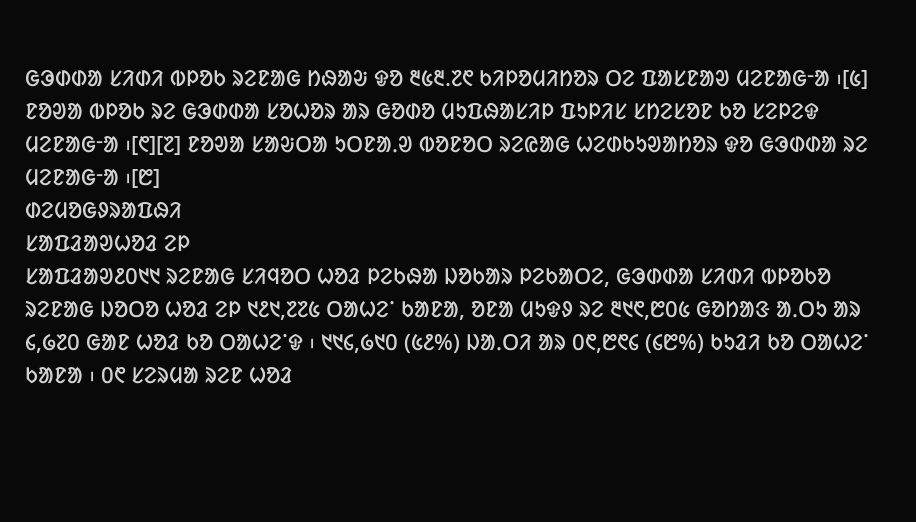ᱜᱳᱰᱰᱟ ᱥᱤᱰᱤ ᱵᱞᱚᱠ ᱨᱮᱱᱟᱜ ᱴᱷᱟᱶ ᱫᱚ ᱓᱕᱓.᱗᱖ ᱠᱤᱞᱚᱢᱤᱴᱚᱨ ᱛᱮ ᱯᱟᱥᱱᱟᱣ ᱢᱮᱱᱟᱜᱼᱟ ᱾[᱕] ᱱᱚᱣᱟ ᱵᱞᱚᱠ ᱨᱮ ᱜᱳᱰᱰᱟ ᱥᱚᱦᱚᱨ ᱟᱨ ᱜᱚᱰᱚ ᱢᱩᱯᱷᱟᱥᱤᱞ ᱯᱩᱞᱤᱥ ᱥᱴᱮᱥᱚᱱ ᱠᱚ ᱥᱮᱞᱮᱫ ᱢᱮᱱᱟᱜᱼᱟ ᱾[᱖][᱗] ᱱᱚᱣᱟ ᱥᱟᱶᱛᱟ ᱩᱛᱱᱟᱹᱣ ᱵᱚᱱᱚᱛ ᱨᱮᱭᱟᱜ ᱦᱮᱰᱠᱩᱣᱟᱴᱚᱨ ᱫᱚ ᱜᱳᱰᱰᱟ ᱨᱮ ᱢᱮᱱᱟᱜᱼᱟ ᱾[᱘]
ᱰᱮᱢᱚᱜᱽᱨᱟᱯᱷᱤ
ᱥᱟᱯᱲᱟᱣᱦᱚᱲ ᱮᱞ
ᱥᱟᱯᱲᱟᱣ᱒᱐᱑᱑ ᱨᱮᱱᱟᱜ ᱥᱤᱧᱚᱛ ᱦᱚᱲ ᱞᱮᱠᱷᱟ ᱡᱚᱠᱟᱨ ᱞᱮᱠᱟᱛᱮ, ᱜᱳᱰᱰᱟ ᱥᱤᱰᱤ ᱵᱞᱚᱠᱚ ᱨᱮᱱᱟᱜ ᱡᱚᱛᱚ ᱦᱚᱲ ᱮᱞ ᱑᱒᱑,᱗᱗᱕ ᱛᱟᱦᱮᱸ ᱠᱟᱱᱟ, ᱚᱱᱟ ᱢᱩᱫᱽ ᱨᱮ ᱓᱑᱖,᱘᱐᱕ ᱜᱚᱴᱟᱝ ᱟᱹᱛᱩ ᱟᱨ ᱔,᱙᱗᱐ ᱜᱟᱱ ᱦᱚᱲ ᱠᱚ ᱛᱟᱦᱮᱸᱫ ᱾ ᱑᱑᱔,᱙᱑᱐ (᱕᱒%) ᱡᱟᱹᱛᱤ ᱟᱨ ᱐᱖,᱘᱖᱔ (᱔᱘%) ᱠᱩᱲᱤ ᱠᱚ ᱛᱟᱦᱮᱸ ᱠᱟᱱᱟ ᱾ ᱐᱖ ᱥᱮᱨᱢᱟ ᱨᱮᱱ ᱦᱚᱲ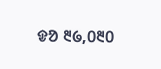ᱫᱚ ᱓᱙,᱐᱓᱐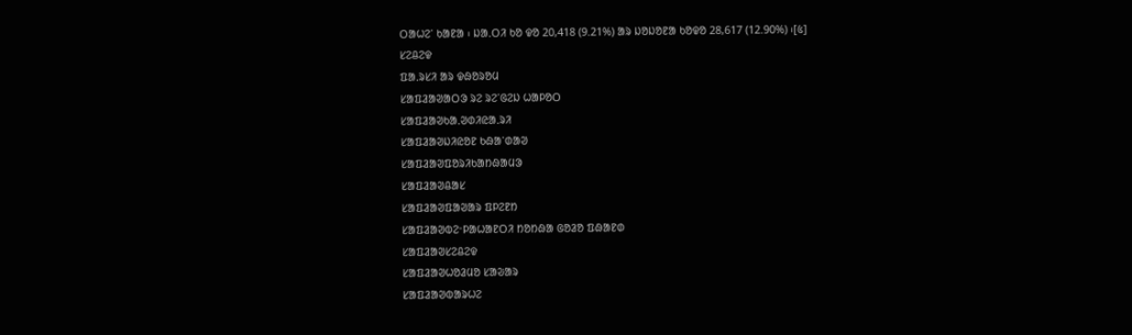ᱛᱟᱦᱮᱸ ᱠᱟᱱᱟ ᱾ ᱡᱟᱹᱛᱤ ᱠᱚ ᱫᱚ 20,418 (9.21%) ᱟᱨ ᱡᱚᱡᱚᱱᱟ ᱠᱚᱫᱚ 28,617 (12.90%) ᱾[᱕]
ᱥᱮᱪᱮᱫ
ᱯᱟᱹᱨᱥᱤ ᱟᱨ ᱫᱷᱚᱨᱚᱢ
ᱥᱟᱯᱲᱟᱣᱟᱛᱳ ᱨᱮ ᱨᱮᱸᱜᱮᱡ ᱦᱟᱞᱚᱛ
ᱥᱟᱯᱲᱟᱣᱠᱟᱹᱣᱰᱤᱭᱟᱹᱨᱤ
ᱥᱟᱯᱲᱟᱣᱡᱤᱭᱚᱱ ᱠᱷᱟᱸᱰᱟᱣ
ᱥᱟᱯᱲᱟᱣᱯᱚᱨᱤᱠᱟᱴᱷᱟᱢᱳ
ᱥᱟᱯᱲᱟᱣᱪᱟᱥ
ᱥᱟᱯᱲᱟᱣᱯᱟᱣᱟᱨ ᱯᱞᱮᱱᱴ
ᱥᱟᱯᱲᱟᱣᱵᱮᱼᱞᱟᱦᱟᱱᱛᱤ ᱴᱚᱴᱷᱟ ᱜᱚᱲᱚ ᱯᱷᱟᱱᱰ
ᱥᱟᱯᱲᱟᱣᱥᱮᱪᱮᱫ
ᱥᱟᱯᱲᱟᱣᱦᱚᱲᱢᱚ ᱥᱟᱶᱟᱨ
ᱥᱟᱯᱲᱟᱣᱵᱟᱨᱦᱮ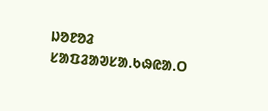ᱡᱚᱱᱚᱲ
ᱥᱟᱯᱲᱟᱣᱥᱟᱹᱠᱷᱭᱟᱹᱛ